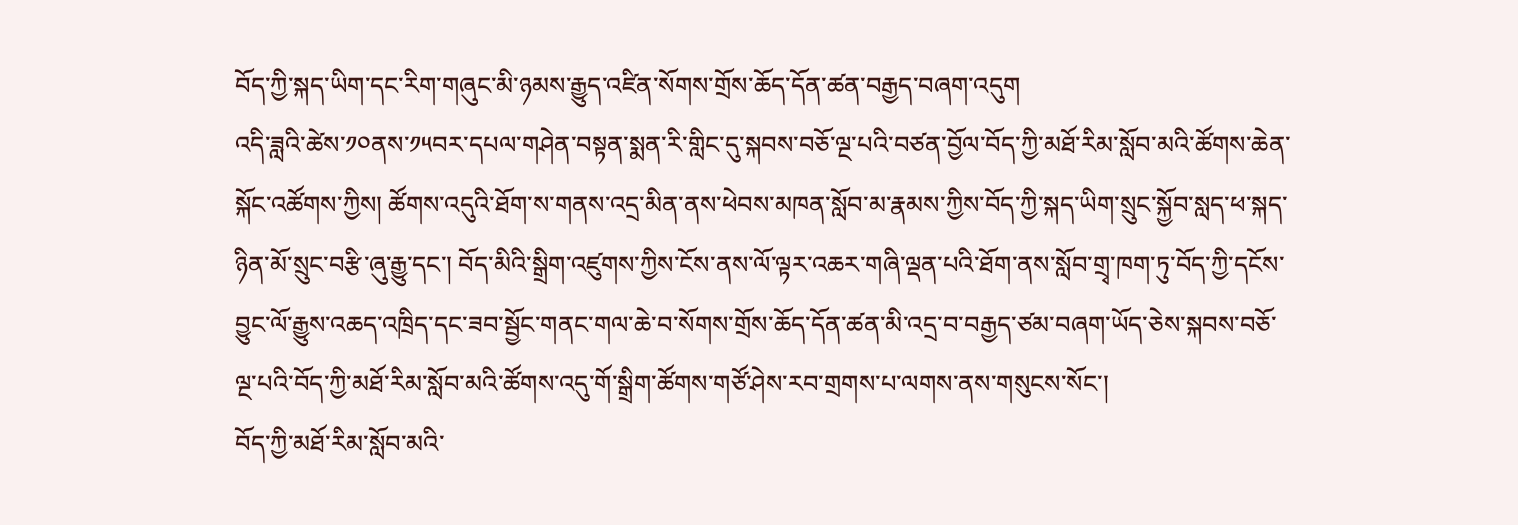བོད་ཀྱི་སྐད་ཡིག་དང་རིག་གཞུང་མི་ཉམས་རྒྱུད་འཛིན་སོགས་གྲོས་ཆོད་དོན་ཚན་བརྒྱད་བཞག་འདུག
འདི་ཟླའི་ཚེས་༡༠ནས་༡༥བར་དཔལ་གཤེན་བསྟན་སྨན་རི་གླིང་དུ་སྐབས་བཅོ་ལྔ་པའི་བཙན་བྱོལ་བོད་ཀྱི་མཐོ་རིམ་སློབ་མའི་ཚོགས་ཆེན་སྐོང་འཚོགས་ཀྱིས། ཚོགས་འདུའི་ཐོག་ས་གནས་འདྲ་མིན་ནས་ཕེབས་མཁན་སློབ་མ་རྣམས་ཀྱིས་བོད་ཀྱི་སྐད་ཡིག་སྲུང་སྐྱོབ་སླད་ཕ་སྐད་ཉིན་མོ་སྲུང་བརྩི་ཞུ་རྒྱུ་དང་། བོད་མིའི་སྒྲིག་འཛུགས་ཀྱིས་ངོས་ནས་ལོ་ལྟར་འཆར་གཞི་ལྡན་པའི་ཐོག་ནས་སློབ་གྲྭ་ཁག་ཏུ་བོད་ཀྱི་དངོས་བྱུང་ལོ་རྒྱུས་འཆད་འཁྲིད་དང་ཟབ་སྦྱོང་གནང་གལ་ཆེ་བ་སོགས་གྲོས་ཆོད་དོན་ཚན་མི་འདྲ་བ་བརྒྱད་ཙམ་བཞག་ཡོད་ཅེས་སྐབས་བཅོ་ལྔ་པའི་བོད་ཀྱི་མཐོ་རིམ་སློབ་མའི་ཚོགས་འདུ་གོ་སྒྲིག་ཚོགས་གཙོ་ཤེས་རབ་གྲགས་པ་ལགས་ནས་གསུངས་སོང་།
བོད་ཀྱི་མཐོ་རིམ་སློབ་མའི་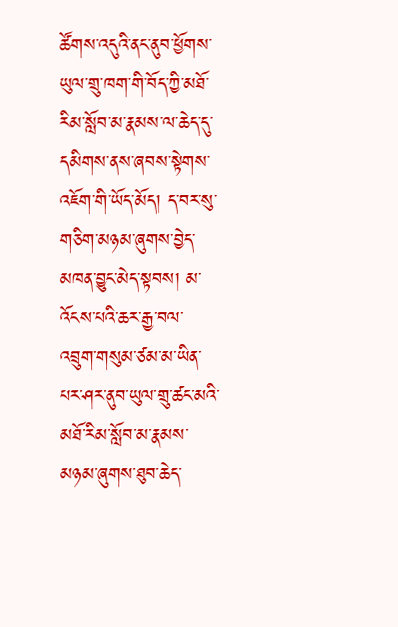ཚོགས་འདུའི་ནང་ནུབ་ཕྱོགས་ཡུལ་གྲུ་ཁག་གི་བོད་ཀྱི་མཐོ་རིམ་སློབ་མ་རྣམས་ལ་ཆེད་དུ་དམིགས་ནས་ཞབས་སྟེགས་འཇོག་གི་ཡོད་མོད། ད་བར་སུ་གཅིག་མཉམ་ཞུགས་བྱེད་མཁན་བྱུང་མེད་སྟབས། མ་འོངས་པའི་ཆར་རྒྱ་བལ་འབྲུག་གསུམ་ཙམ་མ་ཡིན་པར་ཤར་ནུབ་ཡུལ་གྲུ་ཚང་མའི་མཐོ་རིམ་སློབ་མ་རྣམས་མཉམ་ཞུགས་ཐུབ་ཆེད་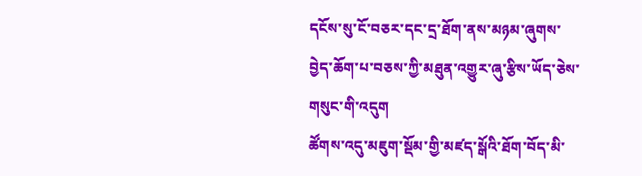དངོས་སུ་ངོ་བཅར་དང་དྲ་ཐོག་ནས་མཉམ་ཞུགས་བྱེད་ཆོག་པ་བཅས་ཀྱི་མཐུན་འགྱུར་ཞུ་རྩིས་ཡོད་ཅེས་གསུང་གི་འདུག
ཚོགས་འདུ་མཇུག་སྡོམ་གྱི་མཛད་སྒོའི་ཐོག་བོད་མི་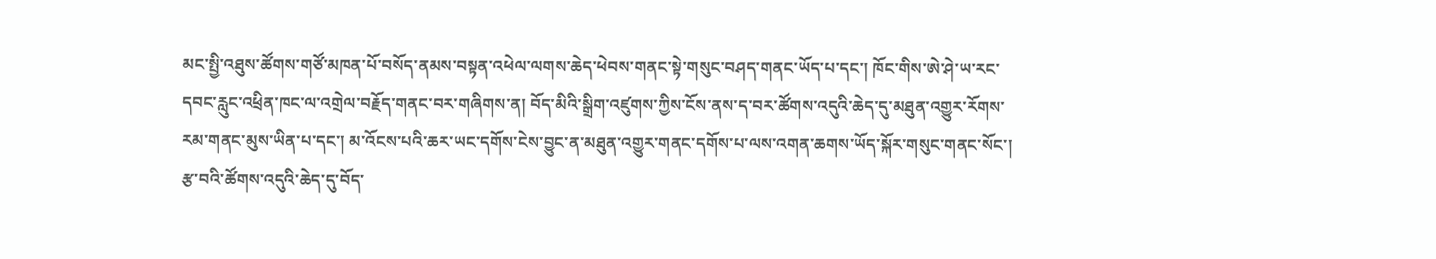མང་སྤྱི་འཐུས་ཚོགས་གཙོ་མཁན་པོ་བསོད་ནམས་བསྟན་འཕེལ་ལགས་ཆེད་ཕེབས་གནང་སྟེ་གསུང་བཤད་གནང་ཡོད་པ་དང་། ཁོང་གིས་ཨེ་ཤེ་ཡ་རང་དབང་རླུང་འཕྲིན་ཁང་ལ་འགྲེལ་བརྗོད་གནང་བར་གཞིགས་ན། བོད་མིའི་སྒྲིག་འཛུགས་ཀྱིས་ངོས་ནས་ད་བར་ཚོགས་འདུའི་ཆེད་དུ་མཐུན་འགྱུར་རོགས་རམ་གནང་མུས་ཡིན་པ་དང་། མ་འོངས་པའི་ཆར་ཡང་དགོས་ངེས་བྱུང་ན་མཐུན་འགྱུར་གནང་དགོས་པ་ལས་འགན་ཆགས་ཡོད་སྐོར་གསུང་གནང་སོང་།
རྩ་བའི་ཚོགས་འདུའི་ཆེད་དུ་བོད་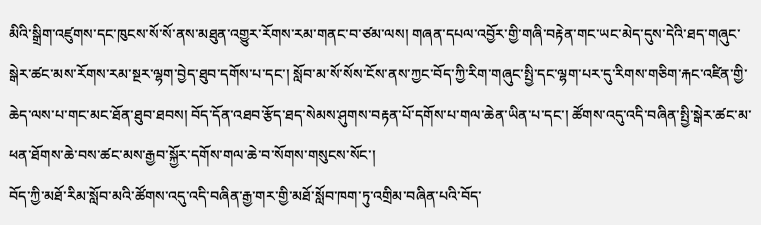མིའི་སྒྲིག་འཛུགས་དང་ཁུངས་སོ་སོ་ནས་མཐུན་འགྱུར་རོགས་རམ་གནང་བ་ཙམ་ལས། གཞན་དཔལ་འབྱོར་གྱི་གཞི་བརྟེན་གང་ཡང་མེད་དུས་དེའི་ཐད་གཞུང་སྒེར་ཚང་མས་རོགས་རམ་སྔར་ལྷག་བྱེད་ཐུབ་དགོས་པ་དང་། སློབ་མ་སོ་སོས་ངོས་ནས་ཀྱང་བོད་ཀྱི་རིག་གཞུང་སྤྱི་དང་ལྷག་པར་དུ་རིགས་གཅིག་རྐང་འཛིན་གྱི་ཆེད་ལས་པ་གང་མང་ཐོན་ཐུབ་ཐབས། བོད་དོན་འཐབ་རྩོད་ཐད་སེམས་ཤུགས་བརྟན་པོ་དགོས་པ་གལ་ཆེན་ཡིན་པ་དང་། ཚོགས་འདུ་འདི་བཞིན་སྤྱི་སྒེར་ཚང་མ་ཕན་ཐོགས་ཆེ་བས་ཚང་མས་རྒྱབ་སྐྱོར་དགོས་གལ་ཆེ་བ་སོགས་གསུངས་སོང་།
བོད་ཀྱི་མཐོ་རིམ་སློབ་མའི་ཚོགས་འདུ་འདི་བཞིན་རྒྱ་གར་གྱི་མཐོ་སློབ་ཁག་ཏུ་འགྲིམ་བཞིན་པའི་བོད་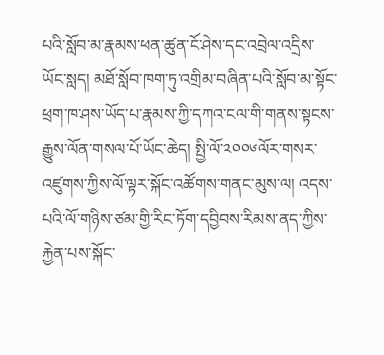པའི་སློབ་མ་རྣམས་ཕན་ཚུན་ངོ་ཤེས་དང་འབྲེལ་འདྲིས་ཡོང་སླད། མཐོ་སློབ་ཁག་ཏུ་འགྲིམ་བཞིན་པའི་སློབ་མ་སྟོང་ཕྲག་ཁ་ཤས་ཡོད་པ་རྣམས་ཀྱི་དཀའ་ངལ་གི་གནས་སྟངས་རྒྱུས་ལོན་གསལ་པོ་ཡོང་ཆེད། སྤྱི་ལོ་༢༠༠༦ལོར་གསར་འཛུགས་ཀྱིས་ལོ་ལྟར་སྐོང་འཚོགས་གནང་མུས་ལ། འདས་པའི་ལོ་གཉིས་ཙམ་གྱི་རིང་ཏོག་དབྱིབས་རིམས་ནད་ཀྱིས་རྐྱེན་པས་སྐོང་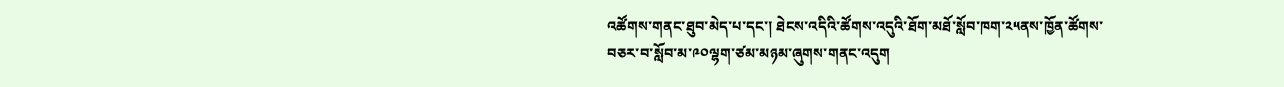འཚོགས་གནང་ཐུབ་མེད་པ་དང་། ཐེངས་འདིའི་ཚོགས་འདུའི་ཐོག་མཐོ་སློབ་ཁག་༢༥ནས་ཁྱོན་ཚོགས་བཅར་བ་སློབ་མ་༩༠ལྷག་ཙམ་མཉམ་ཞུགས་གནང་འདུག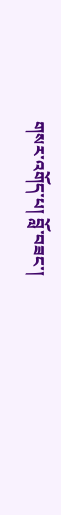གསར་འགོད་པ། བློ་བཟང་།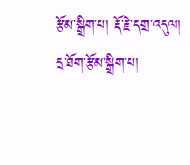རྩོམ་སྒྲིག་པ། རྡོ་རྗེ་དགྲ་འདུལ།
དྲ་ཐོག་རྩོམ་སྒྲིག་པ།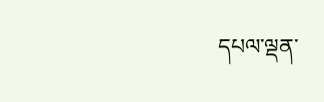དཔལ་ལྡན་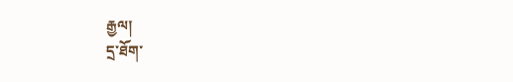རྒྱལ།
དྲ་ཐོག་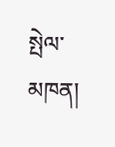སྤེལ་མཁན།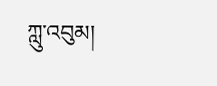ཀླུ་འབུམ།